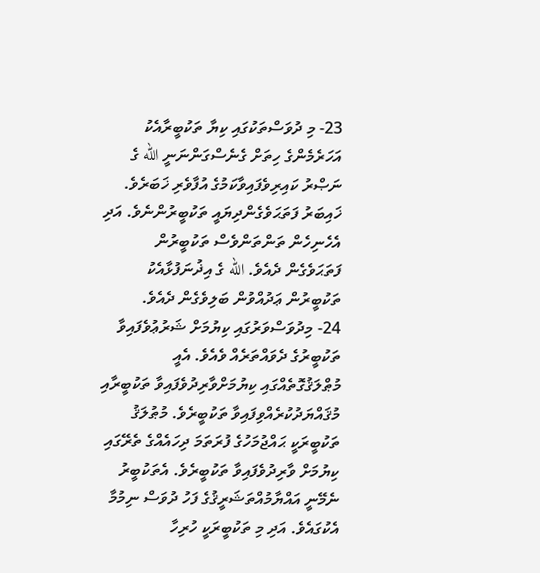23- މި ދުވަސްތަކުގައި ކިޔާ ތަކުބީރާއެކު އަހަރެމެންގެ ހިތަށް ގެނެސްގަންނަނީ الله ގެ ނަޞްރު ކައިރިވެފައިވާކަމުގެ އުފާވެރި ޚަބަރެވެ. ޚައިބަރު ފަތަޙަވެގެންދިޔައީ ތަކުބީރުންނެވެ. އަދި އެހެނިހެން ތަންތަންވެސް ތަކުބީރުން ފަތަޙަވެގެން ދެއެވެ. الله ގެ އިޛުނަފުޅާއެކު ތަކުބީރުން ޢަދުއްވުން ބަލިވެގެން ދެއެވެ.
24- މިދުވަސްވަރުގައި ކިޔުމަށް ޝަރުޢުވެފައިވާ ތަކުބީރުގެ ދެވައްތަރެއް ވެއެވެ. އެއީ މުޠްލަޤުގޮތެއްގައި ކިޔުމަށްވާރިދުވެފައިވާ ތަކުބީރާއި މުޤައްޔަދުކުރެއްވިފައިވާ ތަކުބީރެވެ. މުޠުލަޤު ތަކުބީރަކީ ޙައްޖުމަހުގެ ފުރަތަމަ ދިހައެއްގެ ތެރޭގައި ކިޔުމަށް ވާރިދުވެފައިވާ ތަކުބީރެވެ. އެތަކުބީރު ނެމޭނީ އައްޔާމުއްތަޝަރީޤުގެ ފަހު ދުވަސް ނިމުމާ އެކުގައެވެ. އަދި މި ތަކުބީރަކީ ހުރިހާ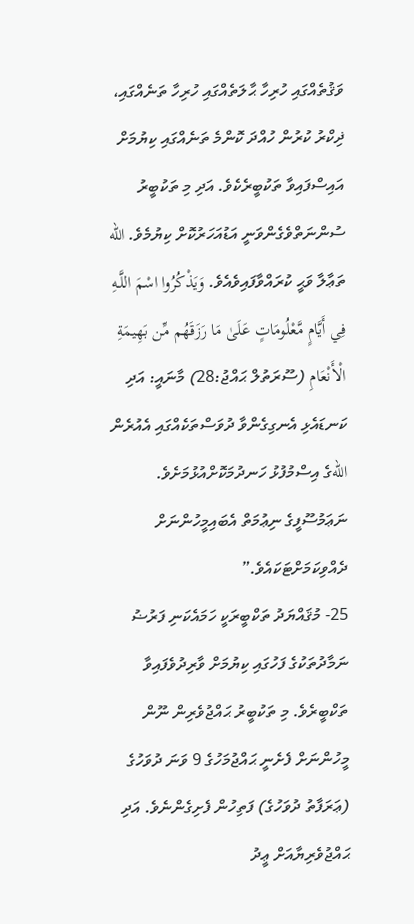ވަޤުތެއްގައި ހުރިހާ ޙާލަތެއްގައި ހުރިހާ ތަނެއްގައި، ޛިކްރު ކުރުން ހުއްދަ ކޮންމެ ތަނެއްގައި ކިޔުމަށް އައިސްފައިވާ ތަކުބީރެކެވެ. އަދި މި ތަކުބީރު ސުންނަތްވެގެންވަނީ އަޑުއަހަރުކޮށް ކިޔުމެވެ. الله ތަޢާލާ ވަޙީ ކުރައްވާފައިވެއެވެ. وَيَذْكُرُوا اسْمَ اللَّـهِ فِي أَيَّامٍ مَّعْلُومَاتٍ عَلَىٰ مَا رَزَقَهُم مِّن بَهِيمَةِ الْأَنْعَامِ (ސޫރަތުލް ޙައްޖު:28) މާނައީ: އަދި ކަނޑައެޅި އެނގިގެންވާ ދުވަސްތަކެއްގައި އެއުރެން اللهގެ އިސްމުފުޅު ހަނދުމަކޮށްއުޅުމަށެވެ. ނަޢަމުސޫފީގެ ނިޢުމަތް އެބައިމީހުންނަށް ދެއްވިކަމަށްޓަކައެވެ.”
25- މުޤައްޔަދު ތަކްބީރަކީ ހަމައެކަނި ފަރުޟު ނަމާދުތަކުގެ ފަހުގައި ކިޔުމަށް ވާރިދުވެފައިވާ ތަކްބީރެވެ. މި ތަކުބީރު ޙައްޖުވެރިން ނޫން މީހުންނަށް ފެށެނީ ޙައްޖުމަހުގެ 9 ވަނަ ދުވަހުގެ (ޢަރަފާތު ދުވަހުގެ) ފަތިހުން ފެށިގެންނެވެ. އަދި ޙައްޖުވެރިޔާއަށް ޢީދު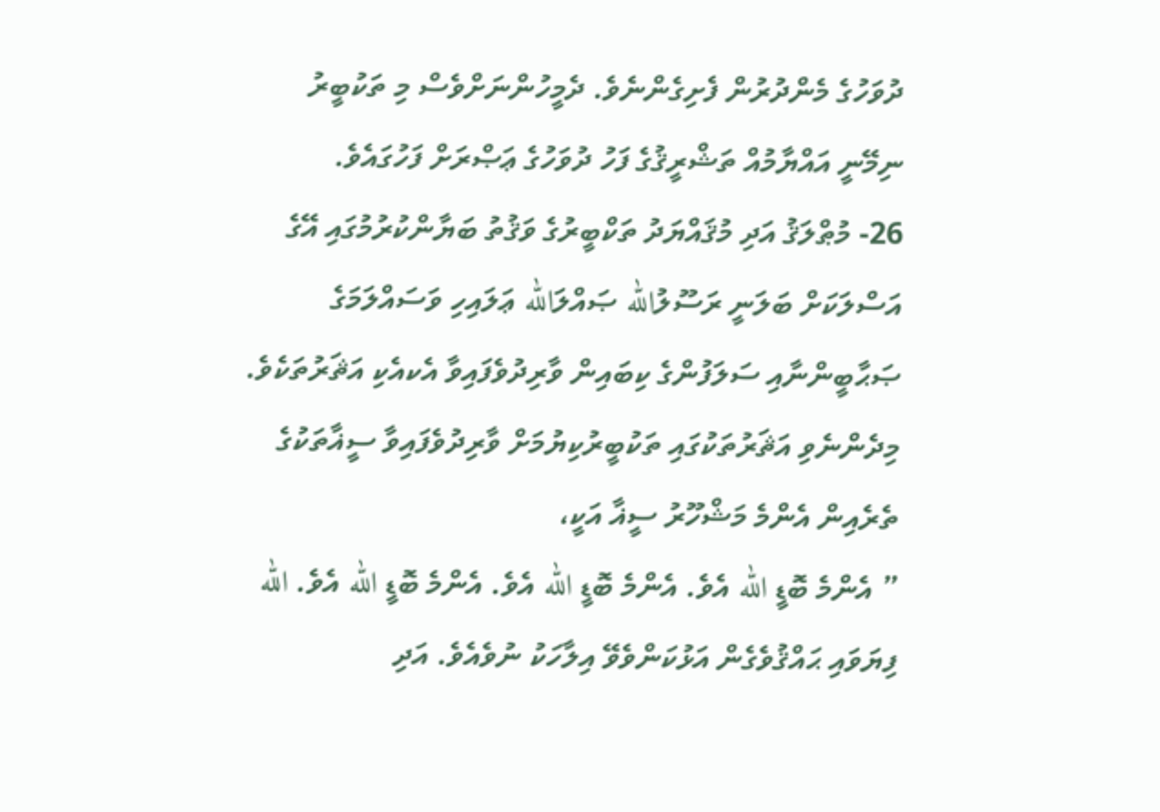ދުވަހުގެ މެންދުރުން ފެށިގެންނެވެ. ދެމީހުންނަށްވެސް މި ތަކުބީރު ނިމޭނީ އައްޔާމުއް ތަޝްރީޤުގެ ފަހު ދުވަހުގެ ޢަޞްރަށް ފަހުގައެވެ.
26- މުޠްލަޤު އަދި މުޤައްޔަދު ތަކްބީރުގެ ވަޤުތު ބަޔާންކުރުމުގައި އޭގެ އަސްލަކަށް ބަލަނީ ރަސޫލުالله ޞައްލަالله ޢަލައިހި ވަސައްލަމަގެ ޞަޙާބީންނާއި ސަލަފުންގެ ކިބައިން ވާރިދުވެފައިވާ އެކއެކި އަޘަރުތަކެވެ. މިދެންނެވި އަޘަރުތަކުގައި ތަކުބީރުކިޔުމަށް ވާރިދުވެފައިވާ ސީޣާތަކުގެ ތެރެއިން އެންމެ މަޝްހޫރު ސީޣާ އަކީ،
” އެންމެ ބޮޑީ الله އެވެ. އެންމެ ބޮޑީ الله އެވެ. އެންމެ ބޮޑީ الله އެވެ. الله ފިޔަވައި ޙައްޤުވެގެން އަޅުކަންވެވޭ އިލާހަކު ނުވެއެވެ. އަދި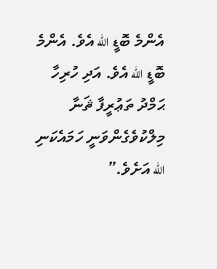އެންމެ ބޮޑީ الله އެވެ. އެންމެ ބޮޑީ الله އެވެ. އަދި ހުރިހާ ޙަމްދު ތަޢުރީފާ ޘަނާ މިލްކުވެގެންވަނީ ހަމައެކަނި الله އަށެވެ.”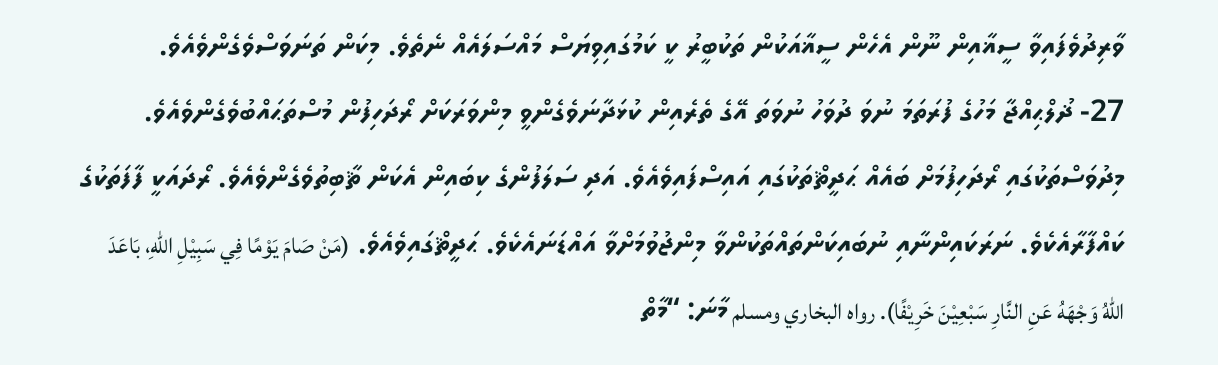ވާރިދުވެފައިވާ ސީޣާއިން ނޫން އެހެން ސީޣާއަކުން ތަކުބީރު ކީ ކަމުގައިވިޔަސް މައްސަލައެއް ނެތެވެ. މިކަން ތަނަވަސްވެގެންވެއެވެ.
27- ޛުލްޙިއްޖާ މަހުގެ ފުރަތަމަ ނުވަ ދުވަހު ނުވަތަ އޭގެ ތެރެއިން ކުޅަދާނަވެގެންވީ މިންވަރަކަށް ރޯދަހިފުން މުސްތަޙައްބުވެގެންވެއެވެ. މިދުވަސްތަކުގައި ރޯދަހިފުމަށް ބައެއް ޙަދީޘްތަކުގައި އައިސްފައިވެއެވެ. އަދި ސަލަފުންގެ ކިބައިން އެކަން ޘާބިތުވެގެންވެއެވެ. ރޯދައަކީ ފާފަތަކުގެ ކައްފާރާއެކެވެ. ނަރަކައިންނާއި ނުބައިކަންތައްތަކުންވާ މިންޖުވުމަށްވާ އައްޑަނައެކެވެ. ޙަދީޘްގައިވެއެވެ. (مَنْ صَامَ يَوْمًا فِي سَبِيْلِ اللهِ، بَاعَدَ اللهُ وَجْهَهُ عَنِ النَّارِ سَبْعِيْنَ خَرِيْفًا). رواه البخاري ومسلم މާނަ: “މާތް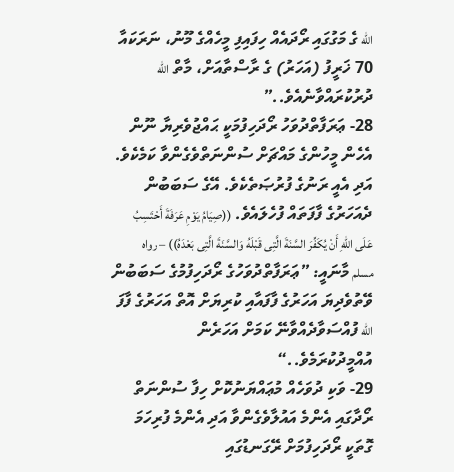الله ގެ މަގުގައި ރޯދައެއް ހިފައިފި މީހެއްގެ މޫނު، ނަރަކައާ 70 ޚަރީފު (އަހަރު) ގެ ރާސްތާއަށް، މާތް الله ދުރުކުރައްވާނެއެވެ..”
28- ޢަރަފާތްދުވަހު ރޯދަހިފުމަކީ ޙައްޖުވެރިޔާ ނޫން އެހެން މީހުންގެ މައްޗަށް ސުންނަތްވެގެންވާ ކަމެކެވެ. އަދި އެއީ ރަނުގެ ފުރުޞަތެކެވެ. އޭގެ ސަބަބުން ދެއަހަރުގެ ފާފަތައް ފުހެލައެވެ. ((صِيَامُ يَوْمِ عَرَفَةَ أَحْتَسِبُ عَلَى اللهِ أَنْ يُكَفِّرَ السَّنَةَ الَّتِى قَبْلَهُ وَالسَّنَةَ الَّتِى بَعْدَهُ)) – رواه مسلم މާނައީ: ”ޢަރަފާތްދުވަހުގެ ރޯދަހިފުމުގެ ސަބަބުން ވޭތުވެދިޔަ އަހަރުގެ ފާފައާއި ކުރިޔަށް އޮތް އަހަރުގެ ފާފަ الله ފުއްސަވާދެއްވާނޭ ކަމަށް އަހަރެން އުއްމީދުކުރަމެވެ..“
29- ވަކި ދުވަހެއް މުޢައްޔަނުކޮށް ހިފާ ސުންނަތް ރޯދާގައި އެންމެ އައުލާވެގެންވާ އަދި އެންމެ ފުރިހަމަ ގޮތަކީ ރޯދަހިފުމަށް ރޭގަނޑުގައި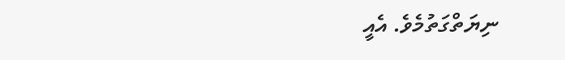ނިޔަތްގަތުމެވެ. އެއީ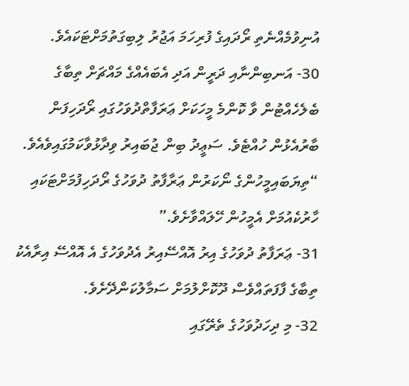އުނިވުމެއްނެތި ރޯދައިގެ ފުރިހަމަ އަޖުރު ލިބިގަތުމަށްޓަކައެވެ.
30- އަނބިންނާއި ދަރީން އަދި އެބައެއްގެ މައްޗަށް ތިބާގެ ބެލެހެއްޓުން ވާ ކޮންމެ މީހަކަށް ޢަރަފާތްދުވަހުގައި ރޯދަހިފަން ބާރުއެޅުން ހުއްޓެވެ. ސަޢީދު ބިން ޖުބައިރު ވިދާޅުވާކަމުގައިވެއެވެ. “ތިޔަބައިމީހުންގެ ނޯކަރުން ޢަރާފާތު ދުވަހުގެ ރޯދަހިފުމަށްޓަކައި ހާރުކެއުމަށް އެމީހުން ހޭލައްވާށެވެ.”
31- ޢަރަފާތު ދުވަހުގެ އިރު އޮއްސޭއިރު އެދުވަހުގެ އެ އޮއްސޭ އިރާއެކު ތިބާގެ ފާފަތައްވެސް ދޫކޮށްލުމަށް ސަމާލުކަންދޭށެވެ.
32- މި ދިހަދުވަހުގެ ތެރޭގައި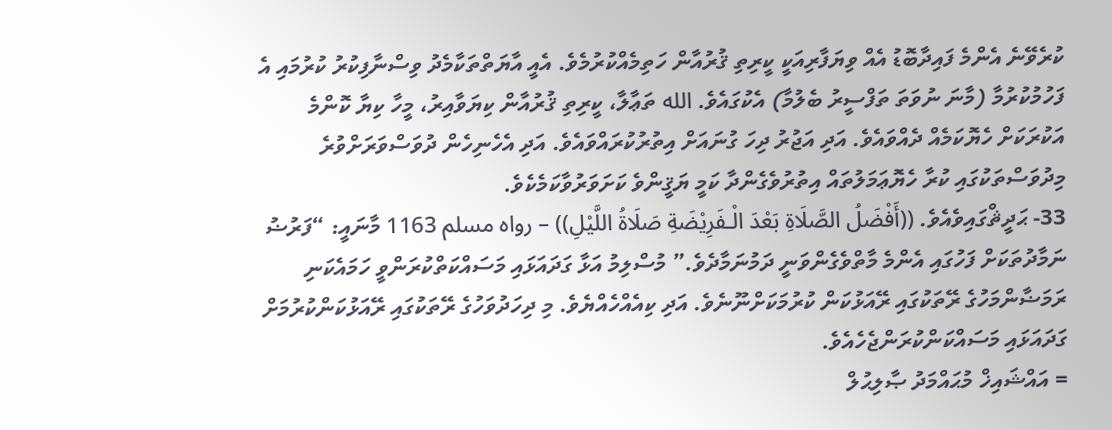ކުރެވޭނެ އެންމެ ފައިދާބޮޑު އެއް ވިޔަފާރިއަކީ ކީރިތި ޤުރުއާން ހަތިމެއްކުރުމެވެ. އެއީ އާޔަތްތަކާމެދު ވިސްނާފިކުރު ކުރުމައި އެ ފަހުމުކުރުމާ (މާނަ ނުވަތަ ތަފްސީރު ބެލުމާ) އެކުގައެވެ. الله ތަޢާލާ، ކީރިތި ޤުރުއާން ކިޔަވާއިރު، މީހާ ކިޔާ ކޮންމެ އަކުރަކަށް ހެޔޮކަމެއް ދެއްވައެވެ. އަދި އަޖުރު ދިހަ ގުނައަށް އިތުރުކުރައްވައެވެ. އަދި އެހެނިހެން ދުވަސްވަރަށްވުރެ މިދުވަސްތަކުގައި ކުރާ ހެޔޮޢަމަލުތައް އިތުރުވެގެންދާ ކަމީ ޔަޤީންވެ ކަށަވަރުވާކަމެކެވެ.
33- ޙަދީޘްގައިވެއެވެ. ((أَفْضَلُ الصَّلَاةِ بَعْدَ الْـفَرِيْضَةِ صَلَاةُ اللَّيْلِ)) – رواه مسلم 1163 މާނައީ: “ފަރުޟު ނަމާދުތަކަށް ފަހުގައި އެންމެ މާތްވެގެންވަނީ ދަމުނަމާދެވެ.” މުސްލިމު އަޅާ ގަދައަޅައި މަސައްކަތްކުރަންވީ ހަމައެކަނި ރަމަޟާންމަހުގެ ރޭތަކުގައި ރޭއަޅުކަން ކުރުމަކަށްނޫނެވެ. އަދި ކިއެއްހެއްޔެވެ. މި ދިހަދުވަހުގެ ރޭތަކުގައި ރޭއަޅުކަންކުރުމަށް ގަދައަޅައި މަސައްކަންކުރަންޖެހެއެވެ.
= އައްޝައިޚް މުޙައްމަދު ޞާލިޙުލް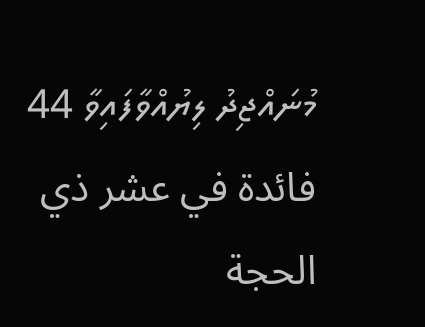މުނައްޖިދު ލިޔުއްވާފައިވާ 44 فائدة في عشر ذي الحجة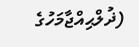(ޛުލްޙިއްޖާމަހުގެ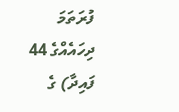ފުރަތަމަ ދިހައެއްގެ 44 ފައިދާ) ގެ